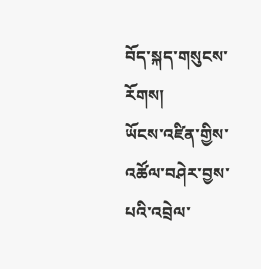བོད་སྐད་གསུངས་རོགས།
ཡོངས་འཛིན་གྱིས་འཚོལ་བཤེར་བྱས་པའི་འབྲེལ་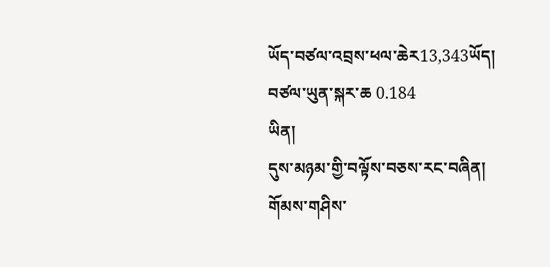ཡོད་བཙལ་འབྲས་ཕལ་ཆེར13,343ཡོད། བཙལ་ཡུན་སྐར་ཆ 0.184
ཡིན།
དུས་མཉམ་གྱི་བལྟོས་བཅས་རང་བཞིན།
གོམས་གཤིས་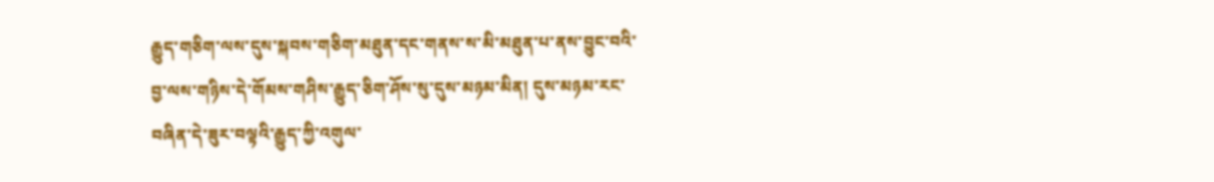རྒྱུད་གཅིག་ལས་དུས་སྐབས་གཅིག་མཐུན་དང་གནས་ས་མི་མཐུན་པ་ནས་བྱུང་བའི་བྱ་ལས་གཉིས་དེ་གོམས་གཤིས་རྒྱུད་ཅིག་ཤོས་སུ་དུས་མཉམ་མིན། དུས་མཉམ་རང་བཞིན་དེ་ཟུར་བལྟའི་རྒྱུད་ཀྱི་འགུལ་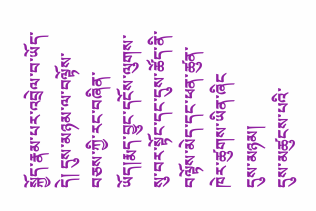སྐྱོད་རྣམ་པར་འབྲེལ་བ་ཡོད་དེ། དུས་མཉམ་ལ་བལྟོས་བཅས་ཀྱི་རང་བཞིན་ཡོད།རྨད་བྱུང་དངོས་ལུགས་སུ་བར་སྟོང་དང་དུས་ཚོད་ནི་བལྟོས་མེད་དང་ཕན་ཚུན་ཁེར་ཚུགས་ཡིན་ཞིང
དུས་མཉམ།
དུས་མཚུངས་པའི་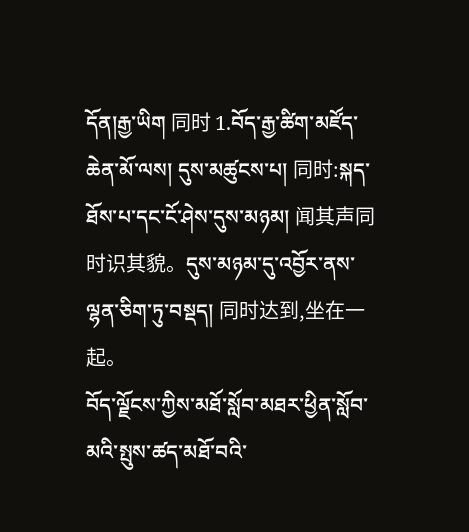དོན།རྒྱ་ཡིག 同时 1.བོད་རྒྱ་ཚིག་མཛོད་ཆེན་མོ་ལས། དུས་མཚུངས་པ། 同时:སྐད་ཐོས་པ་དང་ངོ་ཤེས་དུས་མཉམ། 闻其声同时识其貌。དུས་མཉམ་དུ་འབྱོར་ནས་ལྷན་ཅིག་ཏུ་བསྡད། 同时达到,坐在一起。
བོད་ལྗོངས་ཀྱིས་མཐོ་སློབ་མཐར་ཕྱིན་སློབ་མའི་སྤུས་ཚད་མཐོ་བའི་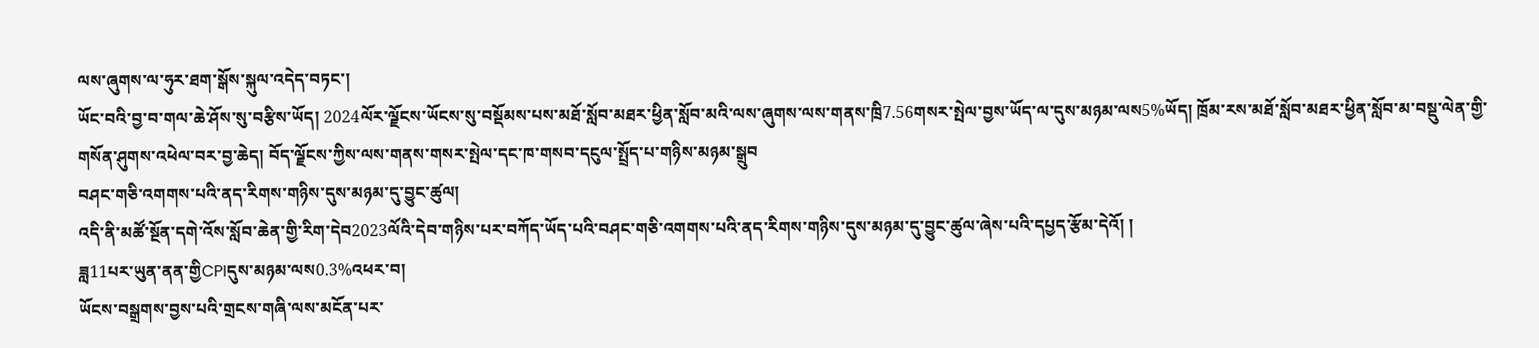ལས་ཞུགས་ལ་ཧུར་ཐག་སྒོས་སྐུལ་འདེད་བཏང་།
ཡོང་བའི་བྱ་བ་གལ་ཆེ་ཤོས་སུ་བརྩིས་ཡོད། 2024ལོར་ལྗོངས་ཡོངས་སུ་བསྡོམས་པས་མཐོ་སློབ་མཐར་ཕྱིན་སློབ་མའི་ལས་ཞུགས་ལས་གནས་ཁྲི7.56གསར་སྤེལ་བྱས་ཡོད་ལ་དུས་མཉམ་ལས5%ཡོད། ཁྲོམ་རས་མཐོ་སློབ་མཐར་ཕྱིན་སློབ་མ་བསྡུ་ལེན་གྱི་གསོན་ཤུགས་འཕེལ་བར་བྱ་ཆེད། བོད་ལྗོངས་ཀྱིས་ལས་གནས་གསར་སྤེལ་དང་ཁ་གསབ་དངུལ་སྤྲོད་པ་གཉིས་མཉམ་སྒྲུབ
བཤང་གཅི་འགགས་པའི་ནད་རིགས་གཉིས་དུས་མཉམ་དུ་བྱུང་ཚུལ།
འདི་ནི་མཚོ་སྔོན་དགེ་འོས་སློབ་ཆེན་གྱི་རིག་དེབ2023ལོའི་དེབ་གཉིས་པར་བཀོད་ཡོད་པའི་བཤང་གཅི་འགགས་པའི་ནད་རིགས་གཉིས་དུས་མཉམ་དུ་བྱུང་ཚུལ་ཞེས་པའི་དཔྱད་རྩོམ་དེའོ། །
ཟླ11པར་ཡུན་ནན་གྱིCPIདུས་མཉམ་ལས0.3%འཕར་བ།
ཡོངས་བསྒྲགས་བྱས་པའི་གྲངས་གཞི་ལས་མངོན་པར་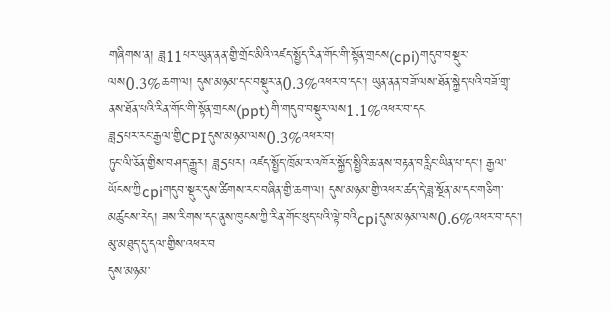གཞིགས་ན། ཟླ11པར་ཡུན་ནན་གྱི་གྲོང་མིའི་འཛད་སྤྱོད་རིན་གོང་གི་སྟོན་གྲངས(cpi)གདུབ་བསྡུར་ལས0.3%ཆག་ལ། དུས་མཉམ་དང་བསྡུར་ན0.3%འཕར་བ་དང་། ཡུན་ནན་བཟོ་ལས་ཐོན་སྐྱེད་པའི་བཟོ་གྲྭ་ནས་ཐོན་པའི་རིན་གོང་གི་སྟོན་གྲངས(ppt)གི་གདུབ་བསྡུར་ལས1.1%འཕར་བ་དང
ཟླ5པར་རང་རྒྱལ་གྱིCPIདུས་མཉམ་ལས0.3%འཕར་བ།
ཏུང་ལི་ཅོན་གྱིས་བཤད་རྒྱུར། ཟླ5པར། འཛད་སྤྱོད་ཁྲོམ་ར་འཁོར་སྐྱོད་སྤྱིའི་ཆ་ནས་བརྟན་བརླིང་ཡིན་པ་དང་། རྒྱལ་ཡོངས་ཀྱིcpiགདུབ་སྡུར་དུས་ཚིགས་རང་བཞིན་གྱི་ཆག་ལ། དུས་མཉམ་གྱི་འཕར་ཚད་དེ་ཟླ་སྔོན་མ་དང་གཅིག་མཚུངས་རེད། ཟས་རིགས་དང་ནུས་ཁུངས་ཀྱི་རིན་གོང་ཕུད་པའི་ལྟེ་བའིcpiདུས་མཉམ་ལས0.6%འཕར་བ་དང་། མུ་མཐུད་དུ་དལ་གྱིས་འཕར་བ
དུས་མཉམ་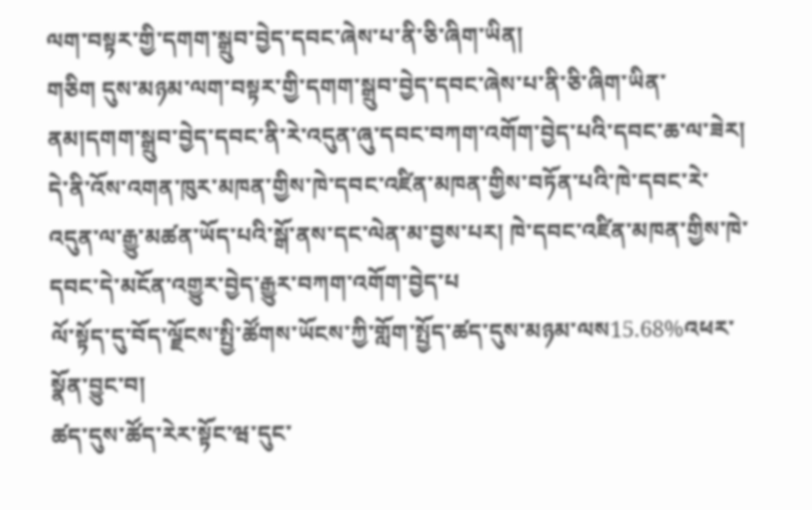ལག་བསྟར་གྱི་དགག་སྒྲུབ་བྱེད་དབང་ཞེས་པ་ནི་ཅི་ཞིག་ཡིན།
གཅིག དུས་མཉམ་ལག་བསྟར་གྱི་དགག་སྒྲུབ་བྱེད་དབང་ཞེས་པ་ནི་ཅི་ཞིག་ཡིན་ནམ།དགག་སྒྲུབ་བྱེད་དབང་ནི་རེ་འདུན་ཞུ་དབང་བཀག་འགོག་བྱེད་པའི་དབང་ཆ་ལ་ཟེར། དེ་ནི་འོས་འགན་ཁུར་མཁན་གྱིས་ཁེ་དབང་འཛིན་མཁན་གྱིས་བཏོན་པའི་ཁེ་དབང་རེ་འདུན་ལ་རྒྱུ་མཚན་ཡོད་པའི་སྒོ་ནས་དང་ལེན་མ་བྱས་པར། ཁེ་དབང་འཛིན་མཁན་གྱིས་ཁེ་དབང་དེ་མངོན་འགྱུར་བྱེད་རྒྱུར་བཀག་འགོག་བྱེད་པ
ལོ་སྟོད་དུ་བོད་ལྗོངས་སྤྱི་ཚོགས་ཡོངས་ཀྱི་གློག་སྤྱོད་ཚད་དུས་མཉམ་ལས15.68%འཕར་སྣོན་བྱུང་བ།
ཚད་དུས་ཚོད་རེར་སྟོང་ཝ་དུང་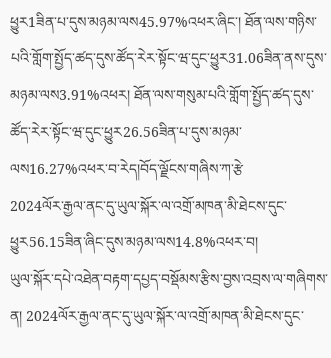ཕྱུར1ཟིན་པ་དུས་མཉམ་ལས45.97%འཕར་ཞིང་། ཐོན་ལས་གཉིས་པའི་གློག་སྤྱོད་ཚད་དུས་ཚོད་རེར་སྟོང་ཝ་དུང་ཕྱུར31.06ཟིན་ནས་དུས་མཉམ་ལས3.91%འཕར། ཐོན་ལས་གསུམ་པའི་གློག་སྤྱོད་ཚད་དུས་ཚོད་རེར་སྟོང་ཝ་དུང་ཕྱུར26.56ཟིན་པ་དུས་མཉམ་ལས16.27%འཕར་བ་རེད།བོད་ལྗོངས་གཞིས་ཀ་རྩེ
2024ལོར་རྒྱལ་ནང་དུ་ཡུལ་སྐོར་ལ་འགྲོ་མཁན་མི་ཐེངས་དུང་ཕྱུར56.15ཟིན་ཞིང་དུས་མཉམ་ལས14.8%འཕར་བ།
ཡུལ་སྐོར་དཔེ་འཐེན་བརྟག་དཔྱད་བསྡོམས་རྩིས་བྱས་འབྲས་ལ་གཞིགས་ན། 2024ལོར་རྒྱལ་ནང་དུ་ཡུལ་སྐོར་ལ་འགྲོ་མཁན་མི་ཐེངས་དུང་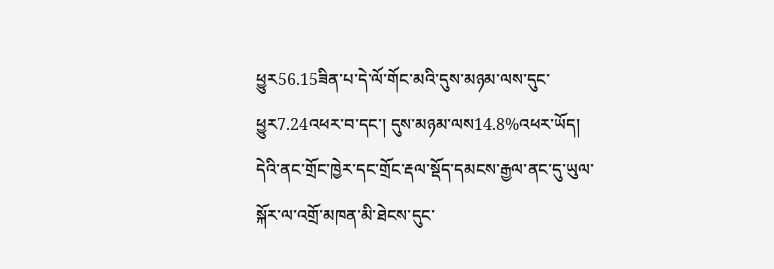ཕྱུར56.15ཟིན་པ་དེ་ལོ་གོང་མའི་དུས་མཉམ་ལས་དུང་ཕྱུར7.24འཕར་བ་དང་། དུས་མཉམ་ལས14.8%འཕར་ཡོད། དེའི་ནང་གྲོང་ཁྱེར་དང་གྲོང་རྡལ་སྡོད་དམངས་རྒྱལ་ནང་དུ་ཡུལ་སྐོར་ལ་འགྲོ་མཁན་མི་ཐེངས་དུང་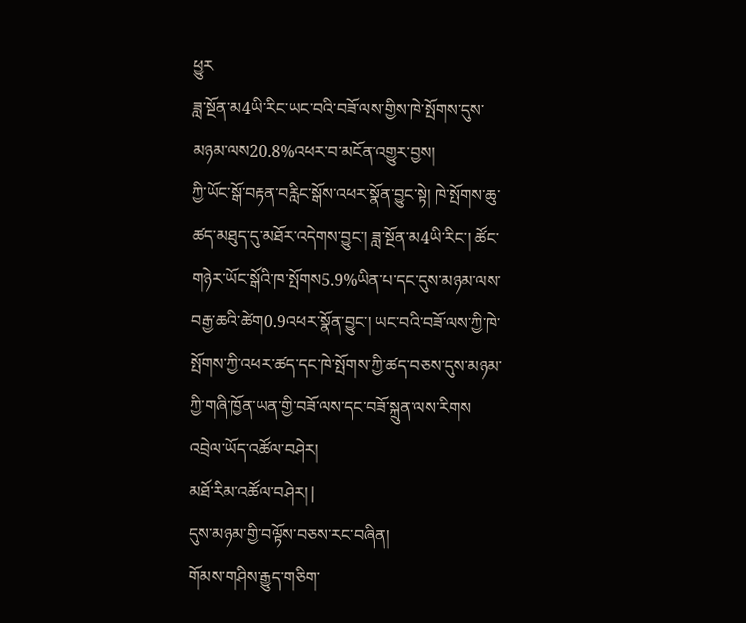ཕྱུར
ཟླ་སྔོན་མ4ཡི་རིང་ཡང་བའི་བཟོ་ལས་གྱིས་ཁེ་སྤོགས་དུས་མཉམ་ལས20.8%འཕར་བ་མངོན་འགྱུར་བྱས།
ཀྱི་ཡོང་སྒོ་བརྟན་བརླིང་སྒོས་འཕར་སྣོན་བྱུང་སྟེ། ཁེ་སྤོགས་ཆུ་ཚད་མཐུད་དུ་མཐོར་འདེགས་བྱུང་། ཟླ་སྔོན་མ4ཡི་རིང་། ཚོང་གཉེར་ཡོང་སྒོའི་ཁ་སྤོགས5.9%ཡིན་པ་དང་དུས་མཉམ་ལས་བརྒྱ་ཆའི་ཚེག0.9འཕར་སྣོན་བྱུང་། ཡང་བའི་བཟོ་ལས་ཀྱི་ཁེ་སྤོགས་ཀྱི་འཕར་ཚད་དང་ཁེ་སྤོགས་ཀྱི་ཚད་བཅས་དུས་མཉམ་ཀྱི་གཞི་ཁྱོན་ཡན་གྱི་བཟོ་ལས་དང་བཟོ་སྐྲུན་ལས་རིགས
འབྲེལ་ཡོད་འཚོལ་བཤེར།
མཐོ་རིམ་འཚོལ་བཤེར། |
དུས་མཉམ་གྱི་བལྟོས་བཅས་རང་བཞིན།
གོམས་གཤིས་རྒྱུད་གཅིག་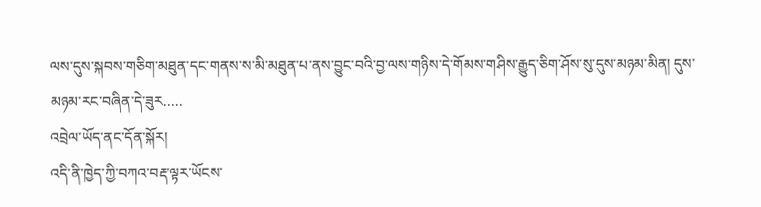ལས་དུས་སྐབས་གཅིག་མཐུན་དང་གནས་ས་མི་མཐུན་པ་ནས་བྱུང་བའི་བྱ་ལས་གཉིས་དེ་གོམས་གཤིས་རྒྱུད་ཅིག་ཤོས་སུ་དུས་མཉམ་མིན། དུས་མཉམ་རང་བཞིན་དེ་ཟུར.....
འབྲེལ་ཡོད་ནང་དོན་སྐོར།
འདི་ནི་ཁྱེད་ཀྱི་བཀའ་བརྡ་ལྟར་ཡོངས་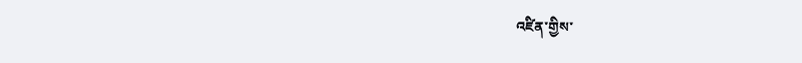འཛིན་གྱིས་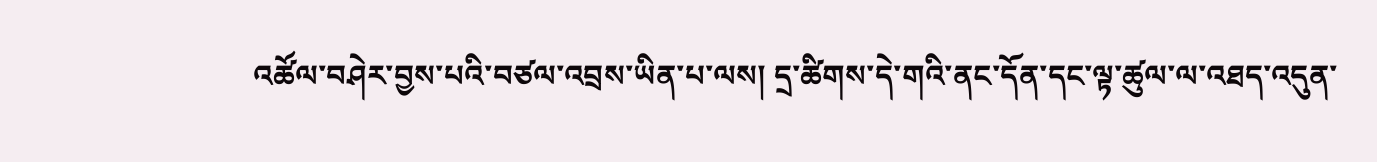འཚོལ་བཤེར་བྱས་པའི་བཙལ་འབྲས་ཡིན་པ་ལས། དྲ་ཚིགས་དེ་གའི་ནང་དོན་དང་ལྟ་ཚུལ་ལ་འཐད་འདུན་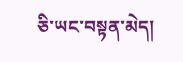ཅི་ཡང་བསྟན་མེད།